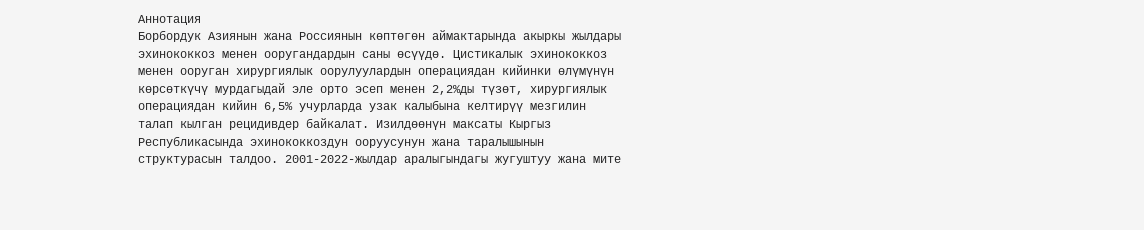Аннотация
Борбордук Азиянын жана Россиянын көптөгөн аймактарында акыркы жылдары эхинококкоз менен ооругандардын саны өсүүдө. Цистикалык эхинококкоз менен ооруган хирургиялык оорулуулардын операциядан кийинки өлүмүнүн көрсөткүчү мурдагыдай эле орто эсеп менен 2,2%ды түзөт, хирургиялык операциядан кийин 6,5% учурларда узак калыбына келтирүү мезгилин талап кылган рецидивдер байкалат. Изилдөөнүн максаты Кыргыз Республикасында эхинококкоздун ооруусунун жана таралышынын структурасын талдоо. 2001-2022-жылдар аралыгындагы жугуштуу жана мите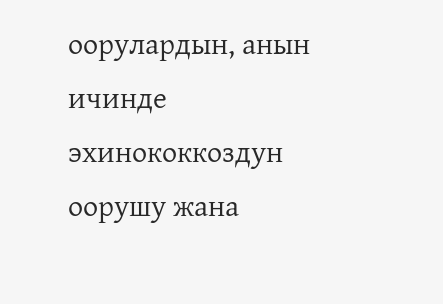оорулардын, анын ичинде эхинококкоздун оорушу жана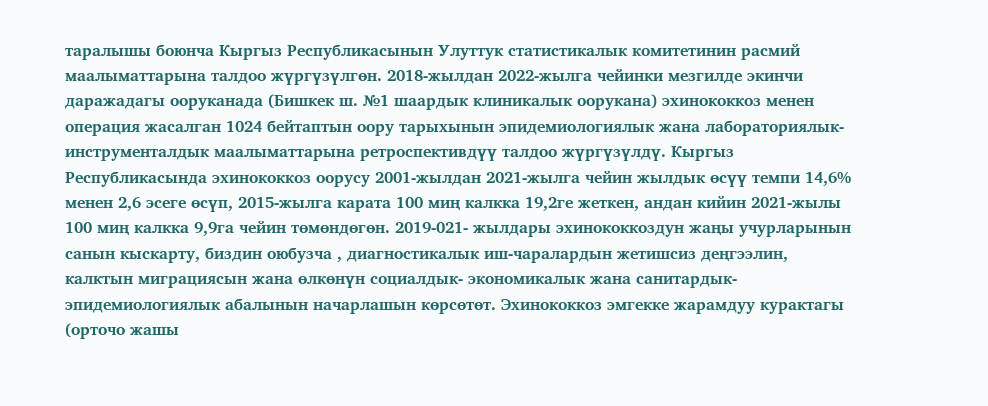таралышы боюнча Кыргыз Республикасынын Улуттук статистикалык комитетинин расмий маалыматтарына талдоо жүргүзүлгөн. 2018-жылдан 2022-жылга чейинки мезгилде экинчи даражадагы ооруканада (Бишкек ш. №1 шаардык клиникалык оорукана) эхинококкоз менен операция жасалган 1024 бейтаптын оору тарыхынын эпидемиологиялык жана лабораториялык- инструменталдык маалыматтарына ретроспективдүү талдоо жүргүзүлдү. Кыргыз Республикасында эхинококкоз оорусу 2001-жылдан 2021-жылга чейин жылдык өсүү темпи 14,6% менен 2,6 эсеге өсүп, 2015-жылга карата 100 миң калкка 19,2ге жеткен, андан кийин 2021-жылы 100 миң калкка 9,9га чейин төмөндөгөн. 2019-021- жылдары эхинококкоздун жаңы учурларынын санын кыскарту, биздин оюбузча , диагностикалык иш-чаралардын жетишсиз деңгээлин, калктын миграциясын жана өлкөнүн социалдык- экономикалык жана санитардык-эпидемиологиялык абалынын начарлашын көрсөтөт. Эхинококкоз эмгекке жарамдуу курактагы (орточо жашы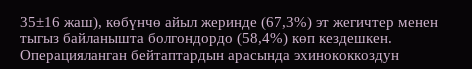35±16 жаш), көбүнчө айыл жеринде (67,3%) эт жегичтер менен тыгыз байланышта болгондордо (58,4%) көп кездешкен. Операцияланган бейтаптардын арасында эхинококкоздун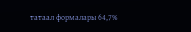татаал формалары 64,7%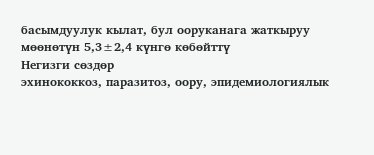басымдуулук кылат, бул ооруканага жаткыруу мөөнөтүн 5,3±2,4 күнгө көбөйттү
Негизги сөздөр
эхинококкоз, паразитоз, оору, эпидемиологиялык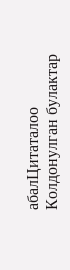абалЦитаталоо
Колдонулган булактар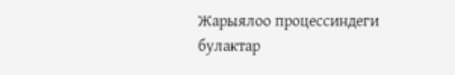Жарыялоо процессиндеги булактар